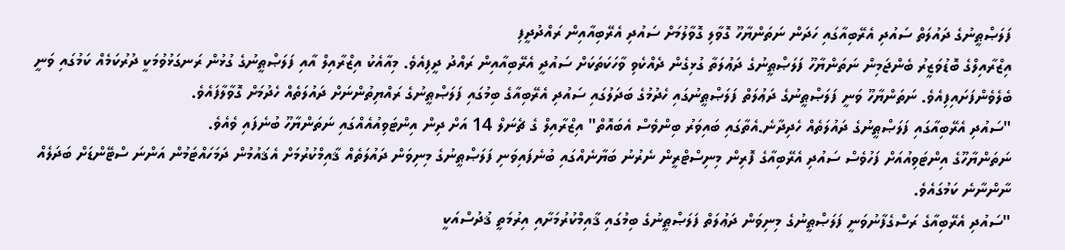ފަލަޞްޠީނުގެ ދައުލަތް ސައުދި އެރޭބިއާގައި ހަދަން ނަތަންޔާހޫ ގޮވާލި ގޮވާލުމަށް ސައުދި އެރޭބިއާއިން ރައްދުދީފި
އިޒްރާއިލްގެ ބޮޑުވަޒީރު ބެންޖަމިން ނަތަންޔާހޫ ފަލަޞްޠީނުގެ ދަޢުލަތާ ގުޅިގެން ދެއްކެވި ވާހަކަތަކަށް ސައުދީ އެރޭބިއާއިން ރައްދު ދީފިއެވެ. މިއާއެކު އިޒްރާއިލް އާއި ފަލަޞްޠީނުގެ ގުޅުން ރަނގަޅުވުމަކީ ދުރުކަމެއް ކަމުގައި ވަނީ ބެލެވެންފަށައިފިއެވެ. ނަތަންޔާހޫ ވަނީ ފަލަޞްޠީނުގެ ދަޢުލަތް ފަލަޞްޠީނުގައި ހެދުމުގެ ބަދަލުގައި ސައުދި އެރޭބިއާގެ ބިމުގައި ފަލަޞްޠީނުގެ ރައްޔިތުންނަށް ދައުލަތެއް ހެދުމަށް ގޮވާލާފައެވެ.
"ސައުދި އެރޭބިއާގައި ފަލަޞްޠީނުގެ ދައުލަތެއް ހެދިދާނެ.އެތާގައި ބައިވަރު ބިންވެސް އެބައޮތް" އިޒްރާއިލް ގެ ޗެނަލް 14 އަށް ދިން އިންޓަވިއުއެއްގައި ނަތަންޔާހޫ ބުނެފައި ވެއެވެ.
ނަތަންޔާހޫގެ އިންޓަވިއުއަށް ފަހުވެސް ސައުދި އެރޭބިއާގެ ފޮރިން މިނިސްޓްރީން ނެރުނު ބަޔާނެއްގައި ބުނެފައިވަނި ފަލަޞްޠީނުގެ މިނިވަން ދައުލަތެއް ޤާއިމްކުރުމަށް އެޤައުމުން ދަމަހައްޓަމުން އަންނަ ސްޓޭންޑަށް ބަދަލެއް ނާންނާނެ ކަމުގައެވެ.
"ސައުދި އެރޭބިއާގެ ރަސްގެފާނުވަނީ ފަލަޞްޠީނުގެ މިނިވަން ދަޢުލަތް ފަލަޞްޠީނުގެ ބިމުގައި ޤާއިމްކުރުމަށާއި އިރުމަތީ ޤުދުސްއަކީ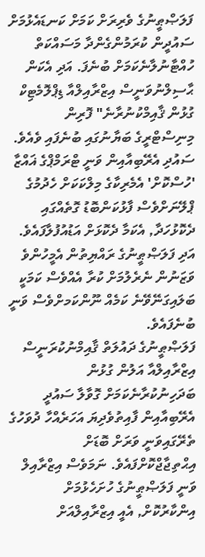ފަލަޞްޠީނުގެ ވެރިރަށް ކަމަށް ކަނޑައެޅުމަށް ސައުދީން ކުރަމުންގެންދާ މަސައްކަތް ހުއްޓާނުލާނެކަމަށް ބުނެފަ. އަދި އެކަން ޙާސިލްނުވަނީސް އިޒްރާއިލްއާ ޑިޕްލޮމެޓިކް ގުޅުން ޤާއިމްކުނުރާނެ" ފޮރިން މިނިސްޓްރީގެ ބަޔާނުގައި ބުނެފައި ވެއެވެ.
ސައުދި އެރޭބިއާއިން ވަނީ ޓްރަމްޕްގެ ޣައްޒާ 'ހުސްކޮށް' އެމެރިކާގެ މިލްކަކަށް ހެދުމުގެ ޕްލޭނަށްވެސް ފާޅުކަންބޮޑު ގޮތެއްގައި ދެކޮޅުހަދާ, އެކަމާ ދެކޮޅަށް އަޑުއުފުލާފައެވެ. އަދި ފަލަޞްޠީނުގެ ރައްޔިތުން އެމީހުންވެ ވަޒަނުން ނެރެލުމަށް ކުރާ އެއްވެސް ކަމަކީ ބަލައިގަނޭވޭނެ ކަމެއް ނޫންކަމށްވެސް ވަނީ ބުނެފައެވެ.
ފަލަޞްޠީނުގެ ދައުލަތް ޤާއިމްނުކުރަނީސް އިޒްރާއިލްއާ އަލުން ގުޅުން ބަދަހިނުކުރާނެކަމަށް ގޮވާލާ ސައުދީ އެރޭބިއާއިން ފާއިތުވެދިޔަ އަހަރެއްހާ ދުވަހުގެ ތެރޭގައިވަނީ ވަރަށް ބޮޑަށް އިޙްތިޖާޖްކޮށްފައެވެ. ނަމަވެސް އިޒްރާއިލް ވަނީ ފަލަޞްޠީނުގެ ހުށަހެޅުމަށް އިންކާރުކޮށް, އެއީ އިޒްރާއިލްއަށް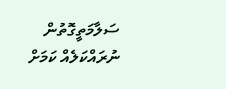ސަލާމަތީގޮތުން ނުރައްކަލެއް ކަމަށް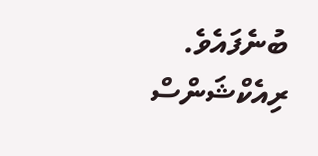ބުނެފައެވެ.
ރިއެކްޝަންސް